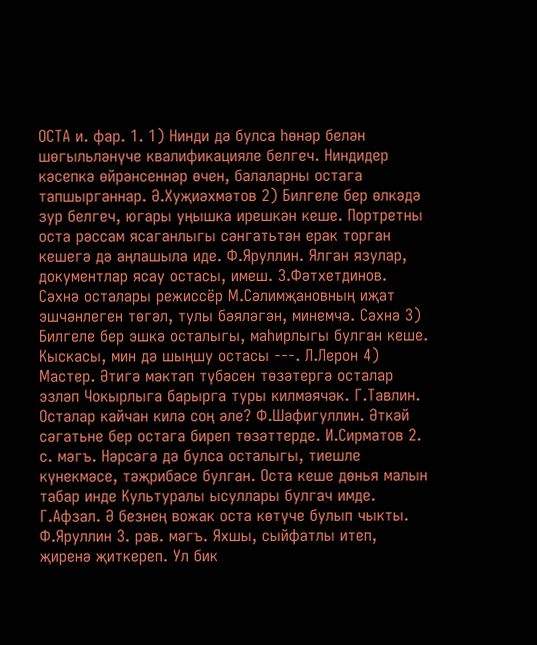ОСТА и. фар. 1. 1) Нинди дә булса һөнәр белән шөгыльләнүче квалификацияле белгеч. Ниндидер кәсепкә өйрәнсеннәр өчен, балаларны остага тапшырганнар. Ә.Хуҗиәхмәтов 2) Билгеле бер өлкәдә зур белгеч, югары уңышка ирешкән кеше. Портретны оста рәссам ясаганлыгы сәнгатьтән ерак торган кешегә дә аңлашыла иде. Ф.Яруллин. Ялган язулар, документлар ясау остасы, имеш. З.Фәтхетдинов. Сәхнә осталары режиссёр М.Сәлимҗановның иҗат эшчәнлеген төгәл, тулы бәяләгән, минемчә. Сәхнә 3) Билгеле бер эшкә осталыгы, маһирлыгы булган кеше. Кыскасы, мин дә шыңшу остасы ---. Л.Лерон 4) Мастер. Әтигә мәктәп түбәсен төзәтергә осталар эзләп Чокырлыга барырга туры килмәячәк. Г.Тавлин. Осталар кайчан килә соң әле? Ф.Шәфигуллин. Әткәй сәгатьне бер остага биреп төзәттерде. И.Сирматов 2. с. мәгъ. Нәрсәгә дә булса осталыгы, тиешле күнекмәсе, тәҗрибәсе булган. Оста кеше дөнья малын табар инде Культуралы ысуллары булгач имде. Г.Афзал. Ә безнең вожак оста көтүче булып чыкты. Ф.Яруллин 3. рәв. мәгъ. Яхшы, сыйфатлы итеп, җиренә җиткереп. Ул бик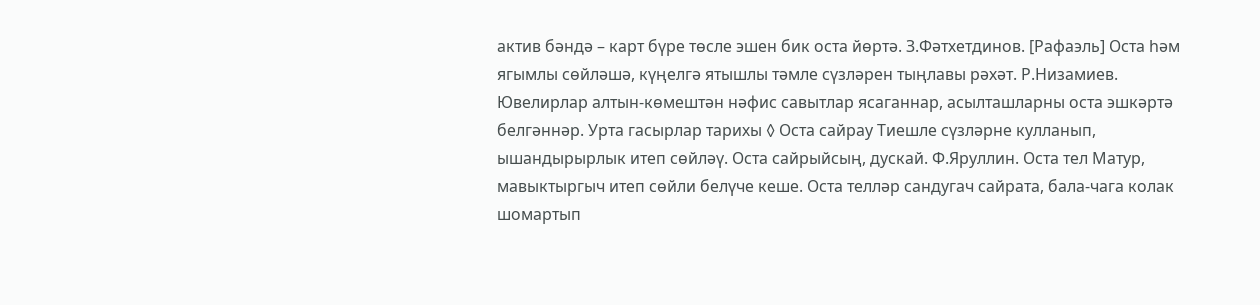актив бәндә – карт бүре төсле эшен бик оста йөртә. З.Фәтхетдинов. [Рафаэль] Оста һәм ягымлы сөйләшә, күңелгә ятышлы тәмле сүзләрен тыңлавы рәхәт. Р.Низамиев. Ювелирлар алтын-көмештән нәфис савытлар ясаганнар, асылташларны оста эшкәртә белгәннәр. Урта гасырлар тарихы ◊ Оста сайрау Тиешле сүзләрне кулланып, ышандырырлык итеп сөйләү. Оста сайрыйсың, дускай. Ф.Яруллин. Оста тел Матур, мавыктыргыч итеп сөйли белүче кеше. Оста телләр сандугач сайрата, бала-чага колак шомартып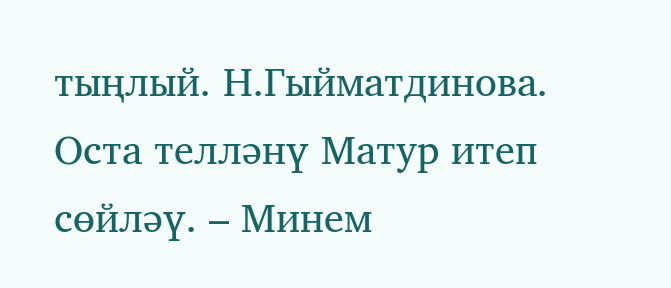тыңлый. Н.Гыйматдинова. Оста телләнү Матур итеп сөйләү. – Минем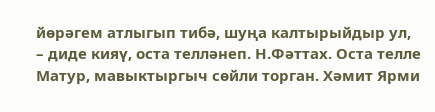йөрәгем атлыгып тибә, шуңа калтырыйдыр ул, – диде кияү, оста телләнеп. Н.Фәттах. Оста телле Матур, мавыктыргыч сөйли торган. Хәмит Ярми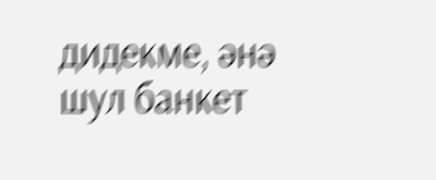дидекме, әнә шул банкет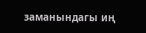заманындагы иң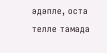әдәпле, оста телле тамада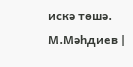искә төшә. М.Мәһдиев |